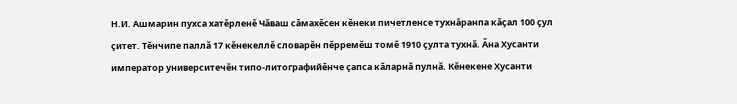Н.И. Ашмарин пухса хатĕрленĕ Чăваш сăмахĕсен кĕнеки пичетленсе тухнăранпа кăçал 100 çул çитет. Тĕнчипе паллă 17 кĕнекеллĕ словарĕн пĕрремĕш томĕ 1910 çулта тухнă. Ăна Хусанти император университечĕн типо-литографийĕнче çапса кăларнă пулнă. Кĕнекене Хусанти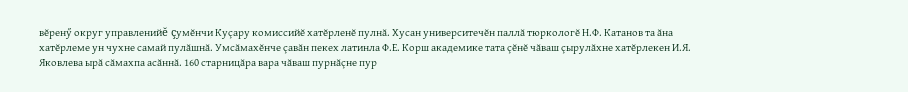вĕренӳ округ управленийĕ çумĕнчи Куçару комиссийĕ хатĕрленĕ пулнă. Хусан университечĕн паллă тюркологĕ Н.Ф. Катанов та ăна хатĕрлеме ун чухне самай пулăшнă. Умсăмахĕнче çавăн пекех латинла Ф.Е. Корш академике тата çĕнĕ чăваш çырулăхне хатĕрлекен И.Я. Яковлева ырă сăмахпа асăннă. 160 старницăра вара чăваш пурнăçне пур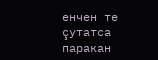енчен те çутатса паракан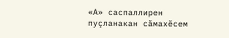«А» саспаллирен пуçланакан сăмахĕсем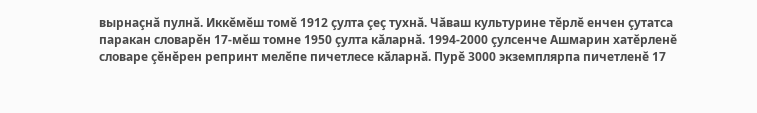вырнаçнă пулнă. Иккĕмĕш томĕ 1912 çулта çеç тухнă. Чăваш культурине тĕрлĕ енчен çутатса паракан словарĕн 17-мĕш томне 1950 çулта кăларнă. 1994-2000 çулсенче Ашмарин хатĕрленĕ словаре çĕнĕрен репринт мелĕпе пичетлесе кăларнă. Пурĕ 3000 экземплярпа пичетленĕ 17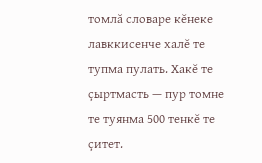томлă словаре кĕнеке лавккисенче халĕ те тупма пулать. Хакĕ те çыртмасть — пур томне те туянма 500 тенкĕ те çитет.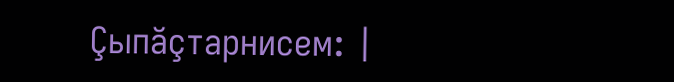Çыпăçтарнисем: |